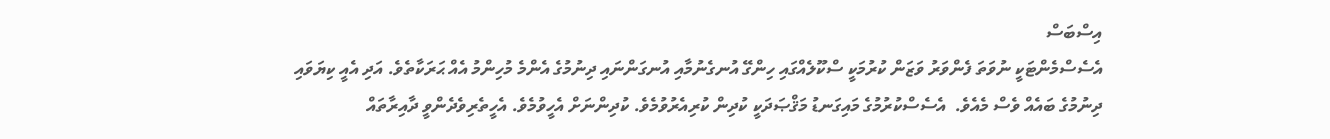އިސްބަސް
އެސެސްމެންޓަކީ ނުވަތަ ފެންވަރު ވަޒަން ކުރުމަކީ ސްކޫލެއްގައި ހިންގޭ އުނގެނުމާއި އުނގަންނައި ދިނުމުގެ އެންމެ މުހިންމު އެއް ޙަރަކާތެވެ. އަދި އެއީ ކިޔަވައި ދިނުމުގެ ބައެއް ވެސް މެއެވެ.  އެސެސްކުރުމުގެ މައިގަނޑު މަޤްޞަދަކީ ކުދިން ކުރިއެރުވުމެވެ. ކުދިންނަށް އެހީވުމެވެ. އެހީތެރިވެދެންވީ ދާއިރާތައް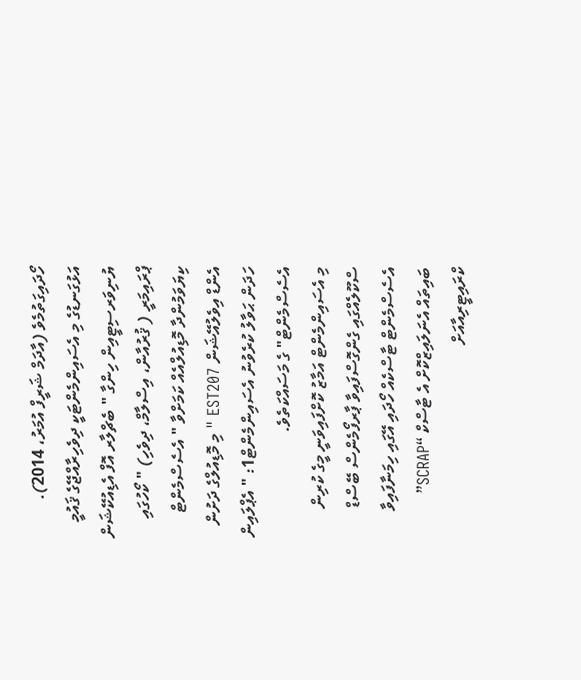ހޯދައިގަތުމެވެ (އާދަމް ޝަރީފް އުމަރު، 2014).
އަޅުގަނޑުގެ މި އެސައިންމެންޓަކީ ދިވެހިރާއްޖޭގެ ޤައުމީ ޔުނިވަރސިޓީއިން ހިންގާ " ބެޗްލާރ އޮފް އެޑިއުކޭޝަން ޕްރައިމަރީ ( ޤުރުއާން، އިސްލާމް، ދިވެހި) " ކޯހުގައި ކިޔަވަމުންދާ މޮޑިއުލްއެއް ކަމަށްވާ " އެސެސްމެންޓް އެންޑް އިވެލުއޭޝަން EST207 " މި މޮޑިއުލްގެ ދަށުން ހަދަން ޙަވާލު ކުރެވުނު އެސައިންމެންޓް1: " އެޕްލައިން އެސެސްމެންޓް" ގެ މަސައްކަތެވެ.
މި އެސައިންމެންޓް އަމާޒު ކޮށްފައިވަނީ މީގެ ކުރިން ސްކޫލެއްގައި ގެންގޮސްފައިވާ ޕާރފޯމެންސް ބޭސްޑް އެސެސްމެންޓް ޓާސްކެއް ހޯދައި އޭގައި ހިމަނާފައިވާ ބައިތައް އެނަލައިޒްކޮށް އެ ޓާސްކް “SCRAP” ކްރައިޓީރިއާއަށް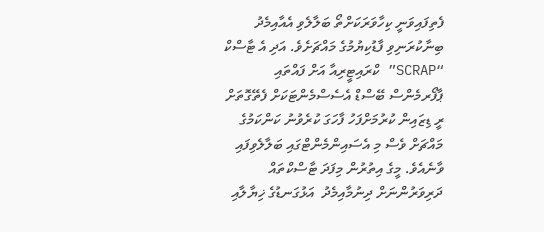ފެތިފައިވަނީ ކިހާވަރަކަށްތޯ ބަލާލެވި އެއާއިމެދު ބިނާކުރަނިވި ފާޑުކިޔުމުގެ މައްޗަށެވެ. އަދި އެ ޓާސްކް  “SCRAP” ކްރައިޓީރިއާ އަށް ފައްތައި ޕާފޯރމެންސް ބޭސްޑް އެސެސްމެންޓަކަށް ފެތޭގޮތަށް ރީ ޑިޒައިން ކުރުމަށްފަހު ފާހަގަ ކުރެވުނު ކަންކަމުގެ މައްޗަށް ވެސް މި އެސައިންމެންޓްގައި ބަލާލެވިފައި ވާނެއެވެ. މީގެ އިތުރުން މިފަދަ ޓާސްކްތައް ދަރިވަރުންނަށް ދިނުމާއިމެދު  އަޅުގަނޑުގެ ޚިޔާލާއި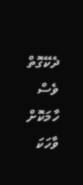ދެކޭގޮތް ވެސް ހާމަކޮށް ވާހަކަ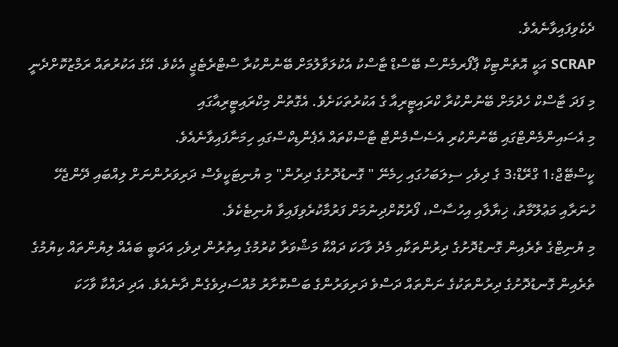ދެކެވިފައިވާނެއެވެ.
SCRAP އަކީ އޮތެންޓިކް ޕާފޯރމެންސް ބޭސްޑް ޓާސްކު އެކުލަވާލުމަށް ބޭނުންކުރާ ސްޓްރެޓެޖީ އެކެވެ. އޭގެ އަކުރުތައް ރަމްޒުކޮށްދެނީ މި ފަދަ ޓާސްކް ހެދުމަށް ބޭނުންކުރާ ކްރައިޓީރިއާ ގެ އަކުރުތަކަށެވެ. އެގޮތުން މިކްރައިޓީރިއާގައި
މި އެސައިންމެންޓްގައި ބޭނުންކުރި އެސެސްމެންޓް ޓާސްކްތައް އެޕެންޑިކްސްގައި ހިމަނާފައިވާނެއެވެ.
ކީސްޓޭޖް:1 ގްރޭޑް:3 ގެ ދިވެހި ސިލަބަހުގައި ހިމެނޭ " ގޮނޑުދޮށުގެ ދިރުން" މި ޔުނިޓަކީވެސް ދަރިވަރުންނަށް ލިއްބައި ދޭންޖެހޭ ހުނަރާއި މަޢުލޫމާތު، ޚިޔާލާއި އިހުސާސް، ފޯރުކޮށްދިނުމަށް ފަރުމާކުރެވިފައިވާ ޔުނިޓެކެވެ.
މި ޔުނިޓްގެ ތެރެއިން ގޮނޑުދޮށުގެ ދިރުންތަކާއި މެދު ވާހަކަ ދައްކާ މަޝްވަރާ ކުރުމުގެ އިތުރުން ދިވެހި އަދަބީ ބައެއް ލިޔުންތައް ކިޔުމުގެ ތެރެއިން ގޮނޑުދޮށުގެ ދިރުންތަކުގެ ނަންތައް ދަސްވެ ދަރިވަރުންގެ ބަސްކޮށާރު މުއްސަދިވެގެން ދާނެއެވެ. އަދި ދައްކާ ވާހަކަ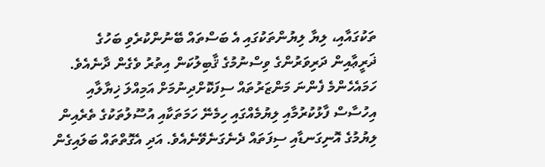ތަކުގައާއި، ލިޔާ ލިޔުންތަކުގައި އެ ބަސްތައް ބޭނުންކުރެވި ބަހުގެ ޛަރީޢާއިން ދަރިވަރުންގެ ވިސްނުމުގެ ޤާބިލުކަން އިތުރު ވެގެން ދާނެއެވެ. ހަމައެހެންމެ ފެންނަ މަންޒަރުތައް ސިފަކޮށްދިނުމަށް އަމިއްލަ ޚިޔާލާއި އިހުސާސް ފާޅުކުރުމާއި ލިޔުމެއްގައި ހިމެނޭ ހަމަތަކާއި އުސޫލުތަކުގެ ތެރެއިން ލިޔުމުގެ އޮނިގަނޑާއި ސިފަތައް ދެނެގަނެވޭނެއެވެ. އަދި އެގޮތްތައް ބަލައިގެން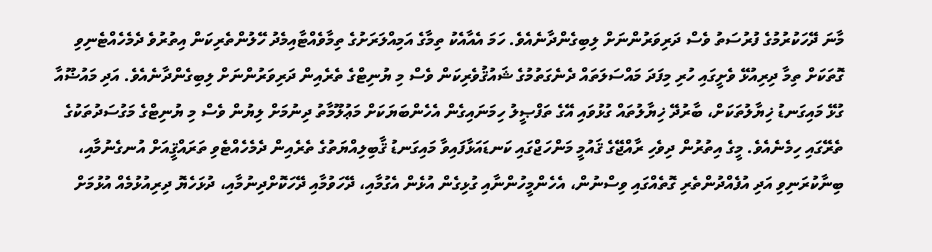މާނަ ދޭހަކުރުމުގެ ފުރުސަތު ވެސް ދަރިވަރުންނަށް ލިބިގެންދާނެއެވެ. ހަމަ އެއާއެކު ތިމާގެ އަމިއްލަރަށުގެ ތިމާވެއްޓާއިމެދު ހޭލުންތެރިކަން އިތުރުވެ ދެމެހެއްޓެނިވި ގޮތަކަށް ތިމާ ދިރިއުޅޭ ވެށީގައި ހުރި މިފަދަ މައްސަލަތައް ދެނެގަތުމުގެ ޝައުޤުވެރިކަން ވެސް މި ޔުނިޓްގެ ތެރެއިން ދަރިވަރުންނަށް ލިބިގެންދާނެއެވެ. އަދި މައުޟޫއާ ގުޅޭ މައިގަނޑު ޚިޔާލުތަކަށް، ބާރުދޭ ޚިޔާލުތައް ގުޅުވައި އޭގެ ތަފްޞީލު ހިމަނައިގެން އެހެންބަޔަކަށް މަޢުލޫމާތު ދިނުމަށް ލިޔުން ވެސް މި ޔުނިޓްގެ މަގުސަދުތަކުގެ ތެރޭގައި ހިމެނެއެވެ. މީގެ އިތުރުން ދިވެހި ރާއްޖޭގެ ޤައުމީ މަންހަޖްގައި ކަނޑައަޅާފައިވާ މައިގަނޑު ޤާބިލިއްޔަތުގެ ތެރެއިން ދެމެހެއްޓެވި ތަރައްޤީއަށް އުނގެނުމާއި، ބިނާކުރަނިވި އަދި އުފެއްދުންތެރި ގޮތެއްގައި ވިސްނުން، އެހެންމީހުންނާއި ގުޅިގެން އުޅެން އެގުމާއި، ދޭހަވުމާއި ދޭހަކޮށްދިނުމާއި، ދުޅަހެޔޮ ދިރިއުޅުމެއް އުޅުމަށް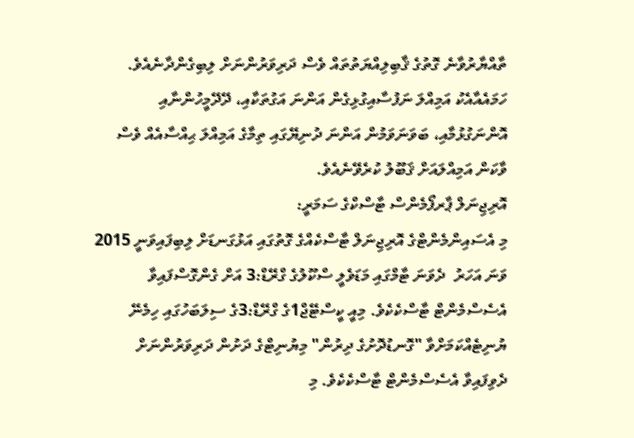ތާއްޔާރުވާނެ ގޮތުގެ ޤާބިލިއްޔަތުތައް ވެސް ދަރިވަރުންނަށް ލިބިގެންދާނެއެވެ. ހަމައެއާއެކު އަމިއްލަ ނަފުސާއިގުޅިގެން އަންނަ އަގުތަކާއި، ދޭދޭމީހުންނާއި އޮންނަގުޅުމާއި، ބަވަނަވަމުން އަންނަ ދުނިޔޭގައި ތިމާގެ އަމިއްލަ ޙިއްސާއެއް ވެސް ވާކަން އަމިއްލައަށް ޤަބޫލު ކުރެވޭނެއެވެ.
އޮރިޖިނަލް ޕާރފޯމެންސް ޓާސްކްގެ ސަމަރީ:
މި އެސައިންމެންޓްގެ އޮރިޖިނަލް ޓާސްކެއްގެ ގޮތުގައި އަޅުގަނޑަށް ލިބިފައިވަނީ 2015 ވަނަ އަހަރު  ދެވަނަ ޓާމްގައި މަޑަވެލީ ސްކޫލުގެ ގްރޭޑް:3 އަށް ގެންގޮސްފައިވާ އެސެސްމެންޓް ޓާސްކެކެވެ. މިއީ ކީސްޓޭޖް1ގެ ގްރޭޑް:3ގެ ސިލަބަހުގައި ހިމެނޭ ޔުނިޓެއްކަމަށްވާ "ގޮނޑުދޮށުގެ ދިރުން" މިޔުނިޓްގެ ދަށުން ދަރިވަރުންނަށް ދެވިފައިވާ އެސެސްމެންޓް ޓާސްކެކެވެ. މި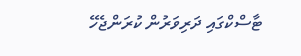ޓާސްކްގައި ދަރިވަރުން ކުރަންޖެހޭ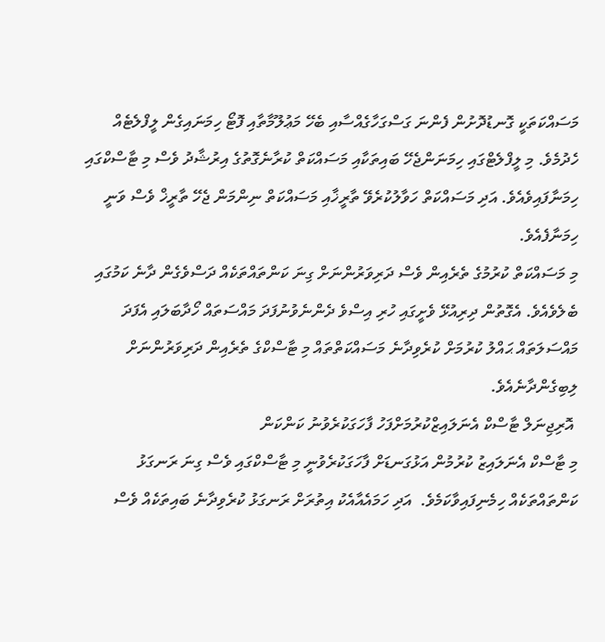މަސައްކަތަކީ ގޮނޑުދޮށުން ފެންނަ ގަސްގަހާގެއްސާއި ބެހޭ މަޢުލޫމާތާއި ފޮޓޯ ހިމަނައިގެން ލީފްލެޓެއް ހެދުމެވެ. މި ލީފްލެޓްގައި ހިމަނަންޖެހޭ ބައިތަކާއި މަސައްކަތް ކުރާނެގޮތުގެ އިރުޝާދު ވެސް މި ޓާސްކްގައި ހިމަނާފައިވެއެވެ. އަދި މަސައްކަތް ހަވާލުކުރެވޭ ތާރީޚާއި މަސައްކަތް ނިންމަން ޖެހޭ ތާރީޚް ވެސް ވަނީ ހިމަނާފެއެވެ.
މި މަސައްކަތް ކުރުމުގެ ތެރެއިން ވެސް ދަރިވަރުންނަށް ގިނަ ކަންތައްތަކެއް ދަސްވެގެން ދާނެ ކަމުގައި ބެލެވެއެވެ. އެގޮތުން ދިރިއުޅޭ ވެށީގައި ހުރި އިސްވެ ދެންނެވުނުފަދަ މައްސަތައް ހޯދާބަލައި އެފަދަ މައްސަލަތައް ޙައްލު ކުރުމަށް ކުރެވިދާނެ މަސައްކަތްތައް މި ޓާސްކްގެ ތެރެއިން ދަރިވަރުންނަށް ލިބިގެންދާނެއެވެ.
 އޮރިޖިނަލް ޓާސްކް އެނަލައިޒްކުރުމަށްފަހު ފާހަގަކުރެވުނު ކަންކަން
މި ޓާސްކް އެނަލައިޒު ކުރުމުން އަޅުގަނޑަށް ފާހަގަކުރެވުނީ މި ޓާސްކްގައި ވެސް ގިނަ ރަނގަޅު ކަންތައްތަކެއް ހިމެނިފައިވާކަމެވެ.  އަދި ހަމައެއާއެކު އިތުރަށް ރަނގަޅު ކުރެވިދާނެ ބައިތަކެއް ވެސް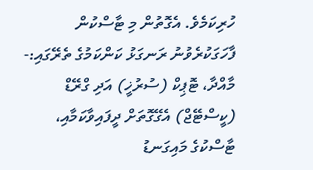ހުރިކަމެވެ. އެގޮތުން މި ޓާސްކުން ފާހަގަކުރެވުނު ރަނގަޅު ކަންކަމުގެ ތެރޭގައި:-
މާއްދާ، ޓޮޕިކް (ސުރުޚީ) އަދި ގްރޭޑް (ކީސްޓޭޖް) އެގޭގޮތަށް ދީފައިވާކަމާއި، ޓާސްކުގެ މައިގަނޑު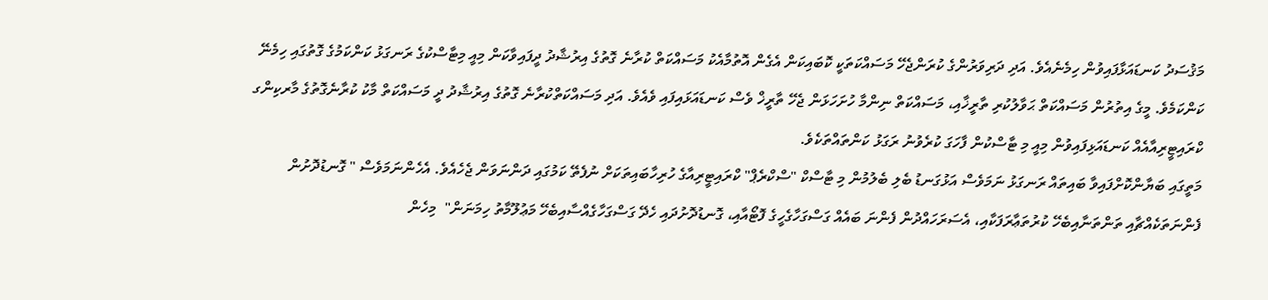މަޤުސަދު ކަނޑައަޅާފައިވުން ހިމެނެއެވެ. އަދި ދަރިވަރުންގެ ކުރަންޖެހޭ މަސައްކަތަކީ ކޮބައިކަން އެގެން އޮތުމާއެކު މަސައްކަތް ކުރާނެ ގޮތުގެ އިރުޝާދު ދީފައިވާކަން މިއީ މިޓާސްކުގެ ރަނގަޅު ކަންކަމުގެ ގޮތުގައި ހިމެނޭ ކަންކަމެވެ. މީގެ އިތުރުން މަސައްކަތް ޙަވާލުކުރި ތާރީޚާއި، މަސައްކަތް ނިންމާ ހުށަހަޅަން ޖެހޭ ތާރީޚް ވެސް ކަނޑައަޅައިފައި ވެއެވެ. އަދި މަސައްކަތްކުރާނެ ގޮތުގެ އިރުޝާދު ދީ މަސައްކަތް މާކު ކުރާނެގޮތުގެ މާރކިންގ ކްރައިޓީރިއާއެއް ކަނޑައަޅިފައިވުން މިއީ މި ޓާސްކުން ފާހަގަ ކުރެވުނު ރަގަޅު ކަންތައްތަކެވެ.
މަތީގައި ބަޔާންކޮށްފައިވާ ބައިތައް ރަނގަޅު ނަމަވެސް އަޅުގަނޑު ބެލި ބެލުމުން މި ޓާސްކް "ސްކްރެޕް" ކްރައިޓީރިއާގެ ހުރިހާބައިތަކަށް ނުފެތޭ ކަމުގައި ދަންނަވަން ޖެހެއެވެ. އެހެންނަމަވެސް " ގޮނޑުދޮށުން ފެންނަތަކެއްޗާއި ތަންތަނާއިބެހޭ ކުރުތަޢާރަފަކާއި، އެސަރަހައްދުން ފެންނަ ބައެއް ގަސްގަހާގެހީގެ ފޮޓޯއާއި، ގޮނޑުދޮށުދައި ހެދޭ ގަސްގަހާގެއްސާއިބެހޭ މަޢުލޫމާތު ހިމަނަން"  މިހެން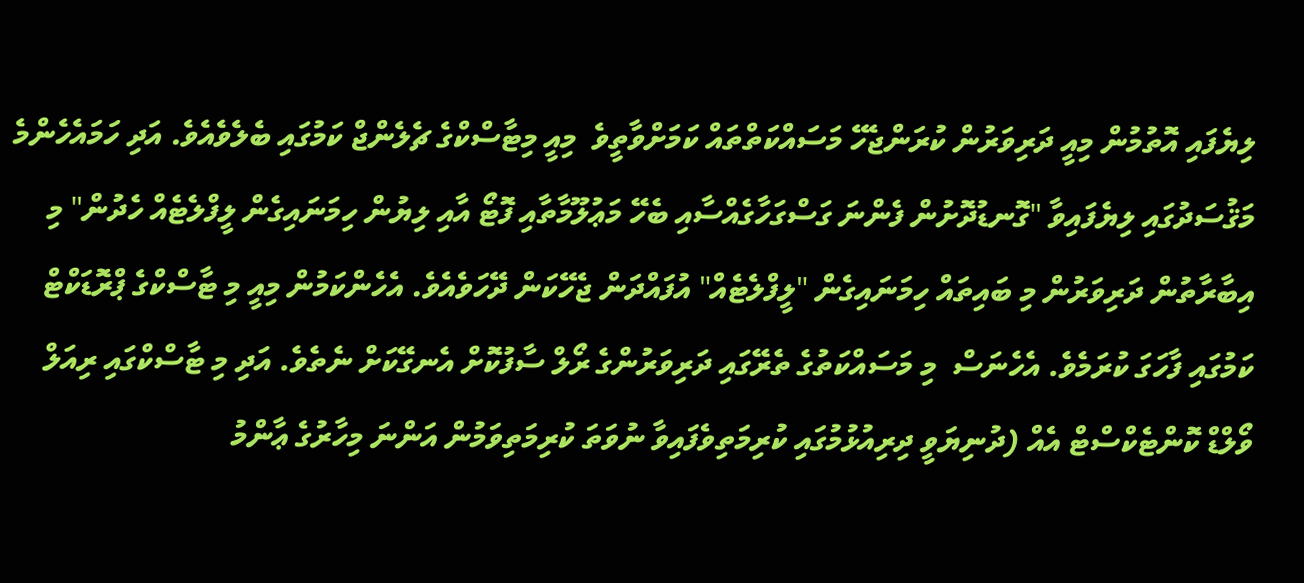ލިޔެފައި އޮތުމުން މިއީ ދަރިވަރުން ކުރަންޖެހޭ މަސައްކަތްތައް ކަމަށްވާތީވެ  މިއީ މިޓާސްކްގެ ޗެލެންޖް ކަމުގައި ބެލެވެއެވެ. އަދި ހަމައެހެންމެ މަޤުސަދުގައި ލިޔެފައިވާ "ގޮނޑުދޮށުން ފެންނަ ގަސްގަހާގެއްސާއި ބެހޭ މަޢުލޫމާތާއި ފޮޓޯ އާއި ލިޔުން ހިމަނައިގެން ލީފްލެޓެއް ހެދުން" މި އިބާރާތުން ދަރިވަރުން މި ބައިތައް ހިމަނައިގެން "ލީފްލެޓެއް" އުފައްދަން ޖެހޭކަން ދޭހަވެއެވެ. އެހެންކަމުން މިއީ މި ޓާސްކްގެ ޕްރޮޑަކްޓް ކަމުގައި ފާހަގަ ކުރަމެވެ. އެހެނަސް  މި މަސައްކަތުގެ ތެރޭގައި ދަރިވަރުންގެ ރޯލް ސާފުކޮށް އެނގޭކަށް ނެތެވެ. އަދި މި ޓާސްކްގައި ރިއަލް ވޯލްޑް ކޮންޓެކްސްޓް އެއް (ދުނިޔަވީ ދިރިއުޅުމުގައި ކުރިމަތިވެފައިވާ ނުވަތަ ކުރިމަތިވަމުން އަންނަ މިހާރުގެ ޢާންމު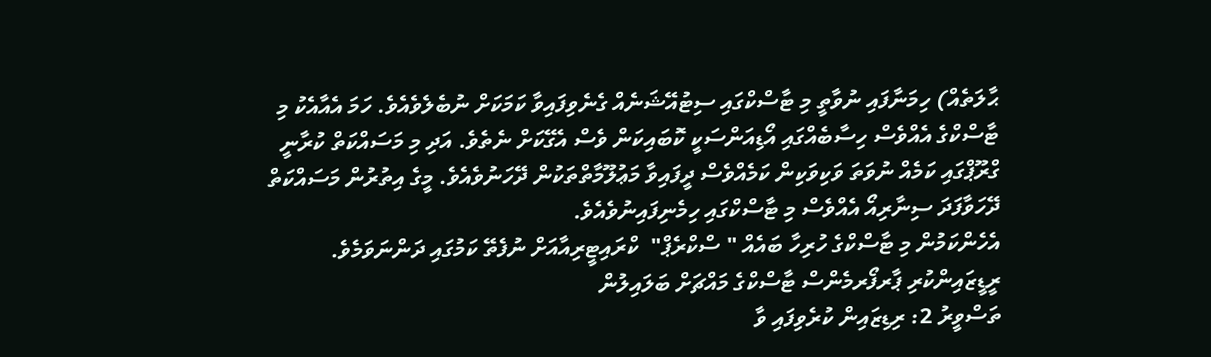ޙާލަތެއް) ހިމަނާފައި ނުވާތީ މި ޓާސްކްގައި ސިޓުއޭޝަނެއް ގެނެވިފައިވާ ކަމަކަށް ނުބެލެވެއެވެ. ހަމަ އެއާއެކު މި ޓާސްކްގެ އެއްވެސް ހިސާބެއްގައި އޯޑިއަންސަކީ ކޮބައިކަން ވެސް އެގޭކަށް ނެތެވެ. އަދި މި މަސައްކަތް ކުރާނީ ގްރޫޕްގައި ކަމެއް ނުވަތަ ވަކިވަކިން ކަމެއްވެސް ދީފައިވާ މަޢުލޫމާތްތަކުން ދޭހަނުވެއެވެ. މީގެ އިތުރުން މަސައްކަތް ދޭހަވާފަދަ ސިނާރިއޯ އެއްވެސް މި ޓާސްކްގައި ހިމެނިފައިނުވެއެވެ.
އެހެންކަމުން މި ޓާސްކްގެ ހުރިހާ ބައެއް " ސްކްރެޕް"  ކްރައިޓީރިއާއަށް ނުފެތޭ ކަމުގައި ދަންނަވަމެވެ.
ރީޑީޒައިންކުރި ޕާރފޯރމެންސް ޓާސްކްގެ މައްޗަށް ބަލައިލުން
ތަސްވީރު 2: ރިޑިޒައިން ކުރެވިފައި ވާ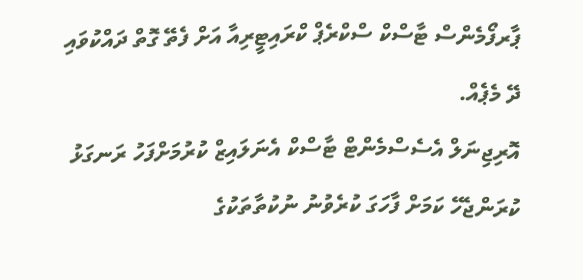ޕާރފޯމެންސް ޓާސްކް ސްކްރެޕް ކްރައިޓީރިއާ އަށް ފެތޭ ގޮތް ދައްކުވައި ދޭ މެޕެއް.
އޮރިޖިނަލް އެސެސްމެންޓް ޓާސްކް އެނަލައިޒް ކުރުމަށްފަހު ރަނގަޅު ކުރަންޖެހޭ ކަމަށް ފާހަގަ ކުރެވުނު ނުކުތާތަކުގެ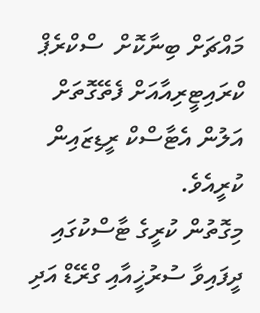މައްޗަށް ބިނާކޮށް  ސްކްރެޕް ކްރައިޓީރިއާއަށް ފެތޭގޮތަށް އަލުން އެޓާސްކް ރީޑިޒައިން ކުރީއެވެ.
މިގޮތުން ކުރީގެ ޓާސްކުގައި ދީފައިވާ ސުރުޚީއާއި ގްރޭޑް އަދި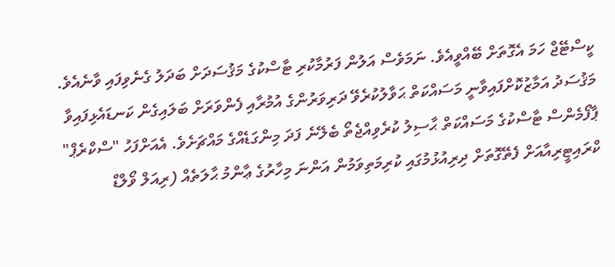ކީސްޓޭޖް ހަމަ އެގޮތަށް ބޭއްވީއެވެ. ނަމަވެސް އަލުން ފަރުމާކުރި ޓާސްކުގެ މަޤުސަދަށް ބަދަލު ގެނެވިފައި ވާނެއެވެ. މަޤުސަދު އަމާޒުކޮށްފައިވާނީ މަސައްކަތް ޙަވާލުކުރެވޭ ދަރިވަރުންގެ އުމުރާއި ފެންވަރަށް ބަލައިގެން ކަނޑައެޅިފައިވާ ޕާފޯމެންސް ޓާސްކުގެ މަސައްކަތް ޙާސިލު ކުރެވިއްޖެތޯ ބެލޭނެ ފަދަ މިންގަޑެއްގެ މައްޗަށެވެ. އެއަށްފަހު "ސްކްރެޕް" ކްރައިޓީރިއާއަށް ފެތޭގޮތަށް ދިރިއުޅުމުގައި ކުރިމަތިވަމުން އަންނަ މިހާރުގެ ޢާންމު ޙާލަތެއް (ރިއަލް ވޯލްޑް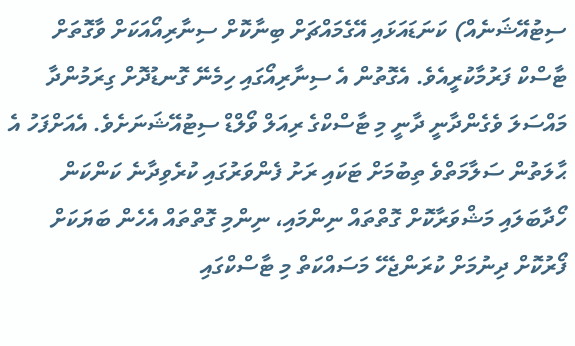ސިޓުއޭޝަނެއް) ކަނަޑައަޅައި އޭގެމައްޗަށް ބިނާކޮށް ސިނާރިއޯއަކަށް ވާގޮތަށް ޓާސްކް ފަރުމާކުރީއެވެ. އެގޮތުން އެ ސިނާރިއޯގައި ހިމެނޭ ގޮނޑުދޮށް ގިރަމުންދާ މައްސަލަ ވެގެންދާނީ ދާނީ މި ޓާސްކްގެ ރިއަލް ވޯލްޑް ސިޓުއޭޝަނަށެވެ. އެއަށްފަހު އެ ޙާލަތުން ސަލާމަތްވެ ތިބުމަށް ޓަކައި ރަށު ފެންވަރުގައި ކުރެވިދާނެ ކަންކަން ހޯދާބަލައި މަޝްވަރާކޮށް ގޮތްތައް ނިންމައި، ނިންމި ގޮތްތައް އެހެން ބަޔަކަށް ފޯރުކޮށް ދިނުމަށް ކުރަންޖެހޭ މަސައްކަތް މި ޓާސްކްގައި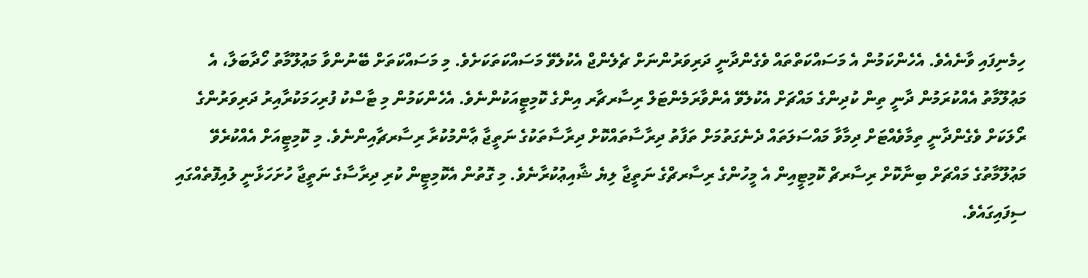ހިމެނިފައި ވާނެއެވެ. އެހެންކަމުން އެ މަސައްކަތްތައް ވެގެންދާނީ ދަރިވަރުންނަށް ޗެލެންޖް އެކުލެވޭ މަސައްކަތަކަށެވެ. މި މަސައްކަތަށް ބޭނުންވާ މަޢުލޫމާތު ހޯދާބަލާ، އެ މަޢުލޫމާތު އެއްކުރަމުން ދާނީ ތިން ކުދިންގެ މައްޗަށް އެކުލެވޭ އެންވާރަމެންޓަލް ރިސާރޗާރ އިންގެ ކޮމިޓީއަކުންނެވެ. އެހެންކަމުން މި ޓާސްކު ފުރިހަމަކުރާއިރު ދަރިވަރުންގެ ރޯލަކަށް ވެގެންދާނީ ތިމާވެއްޓަށް ދިމާވާ މައްސަލަތައް ދެނެގަތުމަށް ތަފާތު ދިރާސާތައްކޮށް ދިރާސާތަކުގެ ނަތީޖާ ޢާންމުކުރާ ރިސާރޗާއިންނެވެ. މި ކޮމިޓީއަށް އެއްކުރެވޭ މަޢުލޫމާތުގެ މައްޗަށް ބިނާކޮށް ރިސާރޗް ކޮމިޓީއިން އެ މީހުންގެ ރިސާރޗްގެ ނަތީޖާ ލިޔެ ޝާއިޢުކުރާނެވެ. މި ގޮތުން އެކޮމިޓީން ކުރި ދިރާސާގެ ނަތީޖާ ހުށަހަޅާނީ ލުއިފޮތެއްގައި  ސިފައިގައެވެ.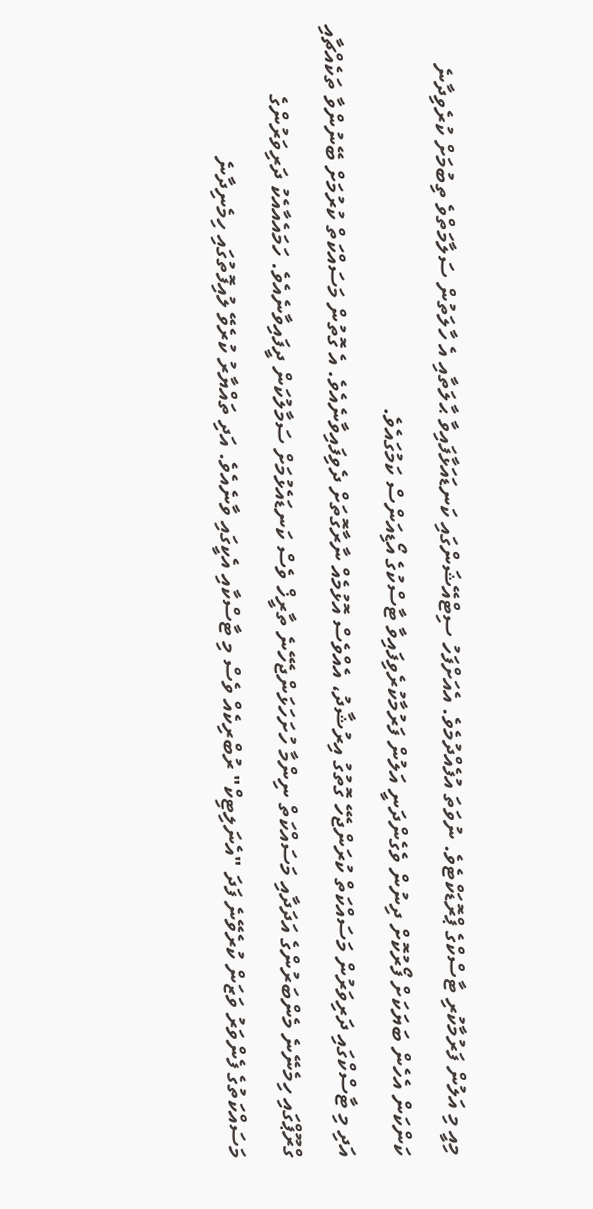މިއީ މި އަލުން ފަރުމާކުރި ޓާސްކްގެ ޕްރޮޑަކްޓެވެ. ނުވަތަ އުފެއްދުމެވެ. އެއަށްފަހު ސިޓްއޭޝަންގައި ކަނޑައަޅާފައިވާ ޙާލަތާއި އެ ހާލަތުން ސަލާމަތްވެ ތިބުމަށް ކުރެވިދާނެ ކަންކަން އެހެން ބަޔަކަށް ފޯރުކޮށް ދިނުން ވެގެންދަނީ އަލުން ފަރުމާކުރެވިފައިވާ ޓާސްކުގެ އޯޑިއަންސް ކަމުގައެވެ.
އަދި މި ޓާސްކްގައި ދަރިވަރުން މަސައްކަތް ކުރަންޖެހޭ ގޮތުގު އިރުޝާދު، އެއްވެސް އޮޅުމެއް ނާރާގޮތަށް ދެވިފައިވާނެއެވެ. އެ ގޮތުން މަސައްކަތް ކުރުމަށް ބޭނުންވާ ތަކެއްޗާއި ގްރޫޕްގައި ހިމެނޭނެ މެންބަރުންގެ އަދަދާއި މަސައްކަތް ނިންމާ ހުށަހަޅަންޖެހޭނެ ތާރީޚް ވެސް ކަނޑައެޅުމަށް ސަމާލުކަން ދީފައިވާނެއެވެ. ހަމައެއާއެކު ދަރިވަރުންގެ މަސައްކަތުގެ ފެންވަރު ވަޒަން ކުރެވޭނެ ފަދަ "އެނަލިޓިކް" ރުބްރިކެއް ވެސް މި ޓާސްކާއި އެކީގައި ވާނެއެވެ. އަދި ތައްޔާރު ކުރެވޭ ލުއިފޮތުގައި ހިމެނިދާނެ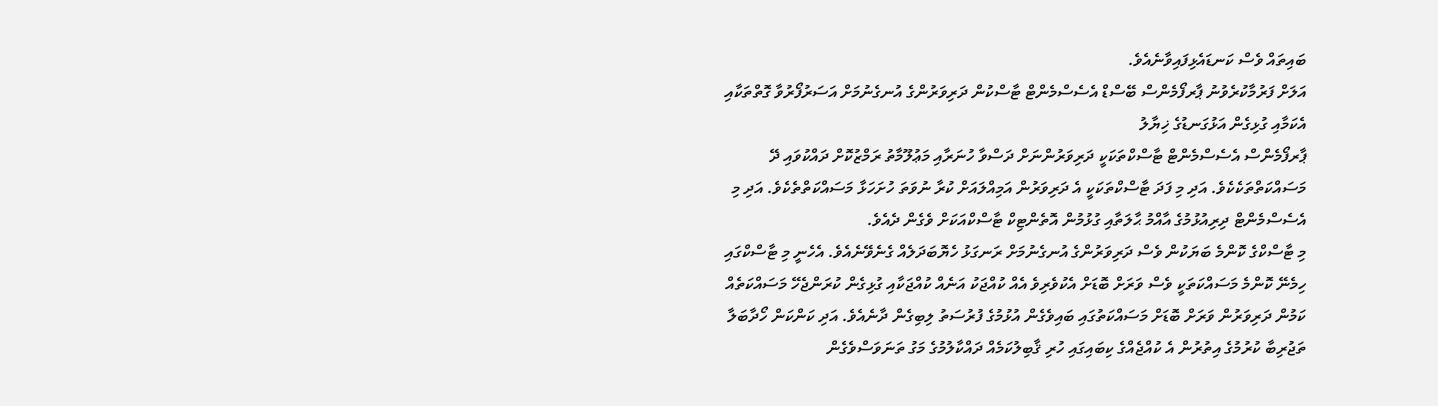ބައިތައް ވެސް ކަނޑައެޅިފައިވާނެއެވެ.
އަލަށް ފަރުމާކުރެވުނު ޕާރފޯމެންސް ބޭސްޑް އެސެސްމެންޓް ޓާސްކުން ދަރިވަރުންގެ އުނގެނުމަށް އަސަރުފޯރުވާ ގޮތްތަކާއި އެކަމާއި ގުޅިގެން އަޅުގަނޑުގެ ޚިޔާލު
ޕާރފޯމެންސް އެސެސްމެންޓް ޓާސްކްތަކަކީ ދަރިވަރުންނަށް ދަސްވާ ހުނަރާއި މަޢުލޫމާތު ރަމްޒުކޮށް ދައްކުވައި ދޭ މަސައްކަތްތަކެކެވެ. އަދި މި ފަދަ ޓާސްކްތަކަކީ އެ ދަރިވަރުން އަމިއްލައަށް ކުރާ ނުވަތަ ހުށަހަޅާ މަސައްކަތްތެކެވެ. އަދި މި އެސެސްމެންޓް ދިރިއުޅުމުގެ އާއްމު ޙާލަތާއި ގުޅުމުން އޮތެންޓިކް ޓާސްކްއަކަށް ވެގެން ދެއެވެ.
މި ޓާސްކްގެ ކޮންމެ ބަޔަކުން ވެސް ދަރިވަރުންގެ އުނގެނުމަށް ރަނގަޅު ހެޔޮބަދަލެއް ގެނެވޭނެއެވެ. އެހެނީ މި ޓާސްކްގައި ހިމެނޭ ކޮންމެ މަސައްކަތަކީ ވެސް ވަރަށް ބޮޑަށް އެކުވެރިވެ އެއް ކުއްޖަކު އަނެއް ކުއްޖަކާއި ގުޅިގެން ކުރަންޖެހޭ މަސައްކަތެއް ކަމުން ދަރިވަރުން ވަރަށް ބޮޑަށް މަސައްކަތުގައި ބައިވެގެން އުޅުމުގެ ފުރުސަތު ލިބިގެން ދާނެއެވެ. އަދި ކަންކަން ހޯދާބަލާ ތަޖުރިބާ ކުރުމުގެ އިތުރުން އެ ކުއްޖެއްގެ ކިބައިގައި ހުރި ޤާބިލުކަމެއް ދައްކާލުމުގެ މަގު ތަނަވަސްވެގެން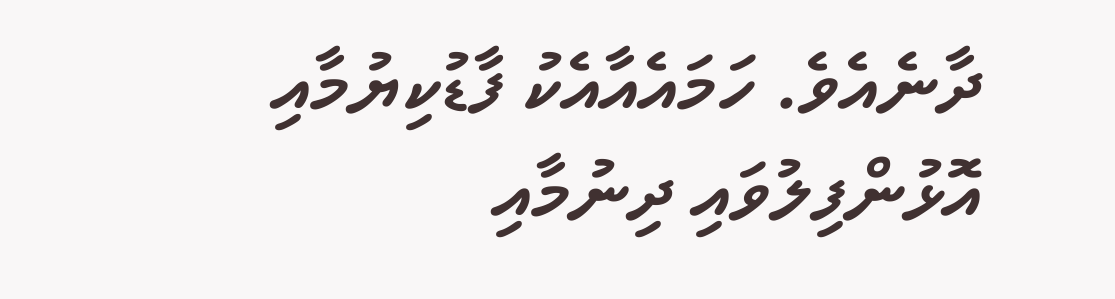ދާނެއެވެ. ހަމައެއާއެކު ފާޑުކިޔުމާއި އޮޅުންފިލުވައި ދިނުމާއި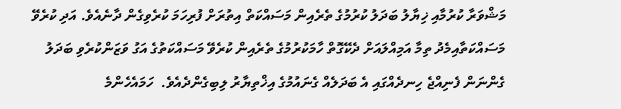މަޝްވަރާ ކުރުމާއި ޚިޔާލު ބަދަލު ކުރުމުގެ ތެރެއިން މަސައްކަތް އިތުރަށް ފުރިހަމަ ކުރެވިގެން ދާނެއެވެ. އަދި ކުރެވޭ މަސައްކަތާއިމެދު ތިމާ އަމިއްލައަށް ދެކޭގޮތް ހާމަކުރުމުގެ ތެރެއިން ކުރެވޭ މަސައްކަތުގެ އަގު ވަޒަންކުރެވި ބަދަލު ގެންނަން ފެނިއްޖެ ހިނދެއްގައި އެ ބަދަލެއް ގެނައުމުގެ އިޚްތިޔާރު ލިބިގެންދެއެވެ.  ހަމައެހެންމެ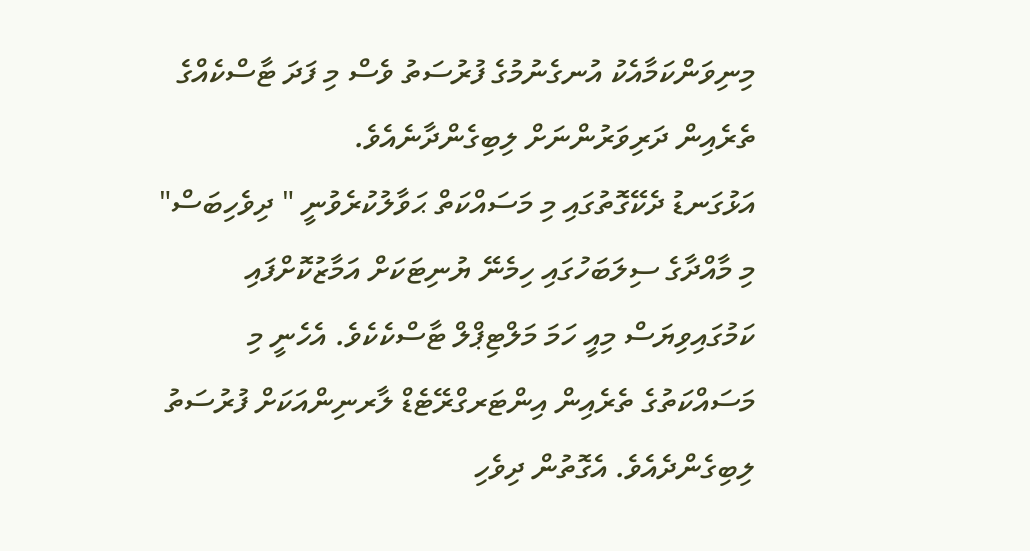މިނިވަންކަމާއެކު އުނގެނުމުގެ ފުރުސަތު ވެސް މި ފަދަ ޓާސްކެއްގެ ތެރެއިން ދަރިވަރުންނަށް ލިބިގެންދާނެއެވެ.
އަޅުގަނޑު ދެކޭގޮތުގައި މި މަސައްކަތް ޙަވާލުކުރެވުނީ " ދިވެހިބަސް" މި މާއްދާގެ ސިލަބަހުގައި ހިމެނޭ ޔުނިޓަކަށް އަމާޒުކޮށްފައި ކަމުގައިވިޔަސް މިއީ ހަމަ މަލްޓިޕްލް ޓާސްކެކެވެ. އެހެނީ މި މަސައްކަތުގެ ތެރެއިން އިންޓަރގްރޭޓެޑް ލާރނިންއަކަށް ފުރުސަތު ލިބިގެންދެއެވެ. އެގޮތުން ދިވެހި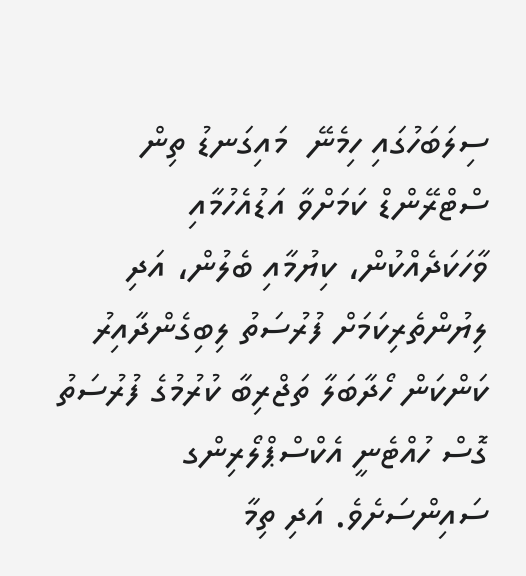ސިލަބަހުގައި ހިމެނޭ  މައިގަނޑު ތިން ސްޓްރޭންޑް ކަމަށްވާ އަޑުއެހުމާއި ވާހަކަދެއްކުން، ކިޔުމާއި ބެލުން، އަދި ލިޔުންތެރިކަމަށް ފުރުސަތު ލިބިގެންދާއިރު ކަންކަން ހޯދާބަލާ ތަޖްރިބާ ކުރުމުގެ ފުރުސަތު ގޮސް ހުއްޓެނީ އެކްސްޕްލޯރިންގ ސައިންސަށެވެ. އަދި ތިމާ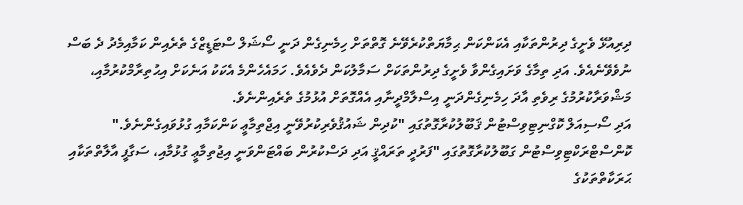ދިރިއުޅޭ ވެށީގެ ދިރުންތަކާއި އެކަންކަން ޙިމާޔަތްކުރެވޭނެ ގޮތްތަށް ހިމެނިގެން ދަނީ ސޯޝަލް ސްޓަޑީޒްގެ ތެރެއިން ކަމާއިމެދު ދެ ބަސް ނުވެވޭނެއެވެ. އަދި ތިމާގެ ވަށައިގެންވާ ވެށީގެ ދިރުންތަކަށް ސަމާލުކަން ދެވެއެވެ. ހަމައެހެންމެ އެކަކު އަނެކަށް އިޙުތިރާމްކުރުމާއި، މަޝްވަރާކުރުމުގެ ރިވެތި އާދަ ހިމެނިގެންދަނީ އިސްލާމްދީނާއި އެއްގޮތަށް އުޅުމުގެ ތެރެއިންނެވެ.
އަދި ސޯސިއަލް ކޮގްނިޓިވިސްޓުން ޤަބޫލުކުރާގޮތުގައި "ކުދިން ޝައުޤުވެރިކުރުވޭނީ އިޖްތިމާޢީ ކަންކަމާއި ގުޅުވައިގެންނެވެ." ކޮންސްޓްރަކްޓިވިސްޓުން ގަބޫލުކުރާގޮތުގައި "ފަރުދީ ތަރައްޤީ އަދި ދަސްކުރުން ބައްޓަންވަނީ އިޖުތިމާޢީ ގުޅުމާއި، ސަގާފީ އާލާތްތަކާއި ޙަރަކާތްތަކުގެ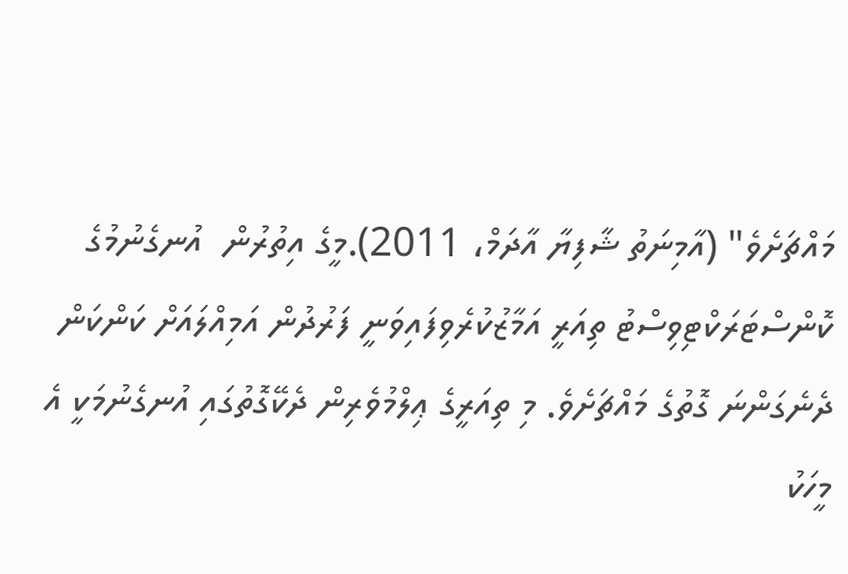މައްޗަށެވެ" (އާމިނަތު ޝާފިޔާ އާދަމް، 2011).މީގެ އިތުރުން  އުނގެނުމުގެ ކޮންސްޓަރަކްޓިވިސްޓު ތިއަރީ އަމާޒުކުރެވިފައިވަނީ ފަރުދުން އަމިއްލައަށް ކަންކަން ދެނެގަންނަ ގޮތުގެ މައްޗަށެވެ. މި ތިއަރީގެ ޢިލްމުވެރިން ދެކޭގޮތުގައި އުނގެނުމަކީ އެ މީހަކު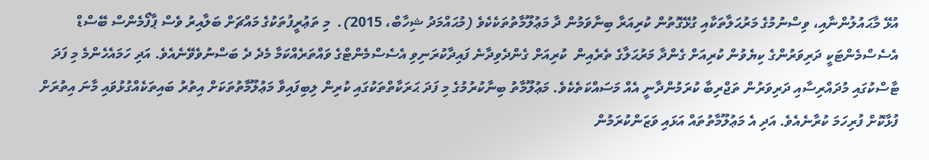އުޅޭ މާޙައުލުންނާއި، ވިސްނުމުގެ މަރުޙަލާތަކާއި ގުޅޭގޮތުން ކުރިއަރާ ބިނާވަމުން ދާ މަޢުލޫމާތުތަކެކެވެ (މުޙައްމަދު ޝިހާބް، 2015).  މި ތަޢުރީފުތަކުގެ މައްޗަށް ބަލާއިރު ވެސް ޕާފޯމެންސް ބޭސްޑް އެސެސްމެންޓަކީ ދަރިވަރުންގެ ކިޔެވުން ކުރިއަށް ގެންދާ މަރުޙަލާގެ ތެރެއިން  ކުރިއަށް ގެންދެވިދާނެ ފައިދާކުރަނިވި އެސެސްމެންޓްގެ ވައްތަރެއްކަމާ މެދެ ދެ ބަސްނުވެވޭނެއެވެ. އަދި ހަމައެހެންމެ މި ފަދަ ޓާސްކުގައި މުދައްރިސާއި ދަރިވަރުން ތަޖްރިބާ ކުރަމުންދާނީ އެއް މަސައްކަތެކެވެ. މަޢުލޫމާތު ބިނާކުރުމުގެ މި ފަދަ ޙަރަކާތްތަކުގައި ކުރިން ލިބިފައިވާ މަޢުލޫމާތުތަކަށް އިތުރު ބައިތަކެއްގުޅުވައި މާނަ އިތުރަށް ފުޅާކޮށް ފުރިހަމަ ކުރާނެއެވެ. އަދި އެ މަޢުލޫމާތުތައް އަޅައި ވަޒަންކުރަމުން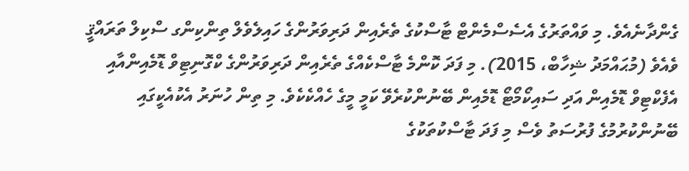ގެންދާނެއެވެ. މި ވައްތަރުގެ އެސެސްމެންޓް ޓާސްކުގެ ތެރެއިން ދަރިވަރުންގެ ހައިލެވެލް ތިންކިންގ ސްކިލް ތަރައްޤީ ވެއެވެ (މުޙައްމަދު ޝިހާބް، 2015). މި ފަދަ ކޮންމެ ޓާސްކެއްގެ ތެރެއިން ދަރިވަރުންގެ ކްގޮނިޓިވް ޑޮމެއިންއާއި އެފެކްޓިވް ޑޮމެއިން އަދި ސައިކޯމޯޓޯ ޑޮމެއިން ބޭނުންކުރެވޭ ކަމީ މީގެ ހެއްކެކެވެ. މި ތިން ހުނަރު އެކުއެކީގައި ބޭނުންކުރުމުގެ ފުރުސަތު ވެސް މި ފަދަ ޓާސްކުތަކުގެ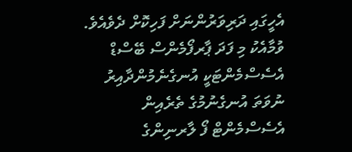އެހީގައި ދަރިވަރުންނަށް ފަހިކޮށް ދެވެއެވެ.
ވުމާއެކު މި ފަދަ ޕާރފޯމެންސް ބޭސްޑް އެސެސްމެންޓަކީ އުނގެނެމުންދާއިރު ނުވަތަ އުނގެނުމުގެ ތެރެއިން  އެސެސްމެންޓް ފޯ ލާރނިންގެ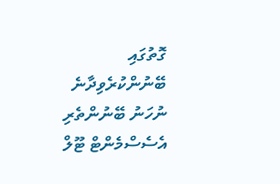ގޮތުގައި ބޭނުންކުރެވިދާނެ ނުހަނު ބޭނުންތެރި އެސެސްމެންޓް ޓޫލް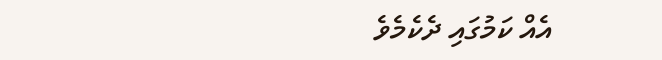އެއް ކަމުގައި ދެކެމެވެ